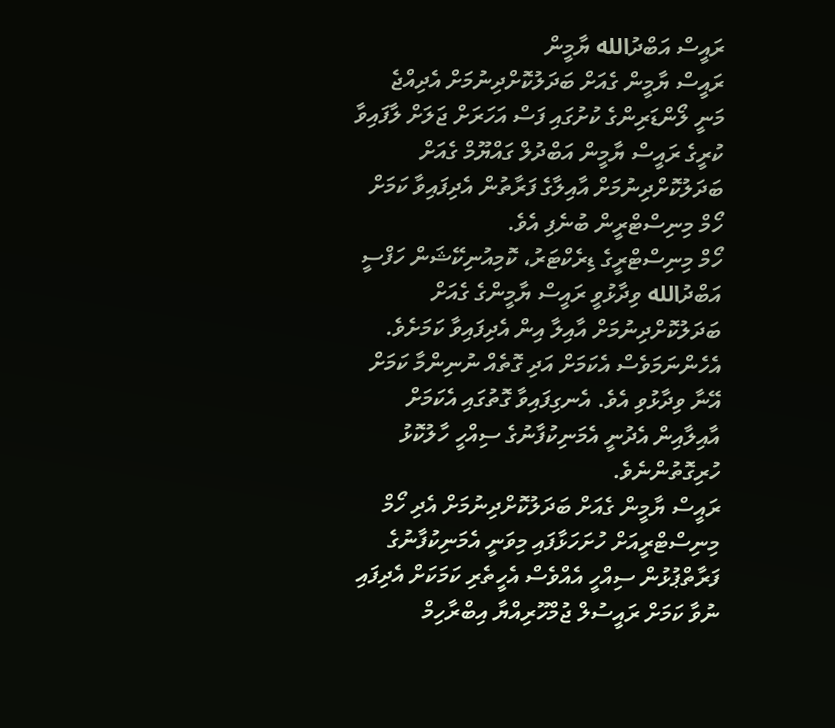ރައީސް އަބްދުالله ޔާމީން
ރައީސް ޔާމީން ގެއަށް ބަދަލުކޮށްދިނުމަށް އެދިއްޖެ
މަނީ ލޯންޑަރިންގެ ކުށުގައި ފަސް އަހަރަށް ޖަލަށް ލާފައިވާ ކުރީގެ ރައީސް ޔާމީން އަބްދުލް ގައްޔޫމް ގެއަށް ބަދަލުކޮށްދިނުމަށް އާއިލާގެ ފަރާތުން އެދިފައިވާ ކަމަށް ހޯމް މިނިސްޓްރީން ބުނެފި އެވެ.
ހޯމް މިނިސްޓްރީގެ ޑިރެކްޓަރު، ކޮމިއުނިކޭޝަން ހަފްސީ އަބްދުالله ވިދާޅުވީ ރައީސް ޔާމީންގެ ގެއަށް ބަދަލުކޮށްދިނުމަށް އާއިލާ އިން އެދިފައިވާ ކަމަށެވެ. އެހެންނަމަވެސް އެކަމަށް އަދި ގޮތެއް ނުނިންމާ ކަމަށް އޭނާ ވިދާޅުވި އެވެ. އެނގިފައިވާ ގޮތުގައި އެކަމަށް އާއިލާއިން އެދުނީ އެމަނިކުފާނުގެ ސިއްހީ ހާލުކޮޅު ހުރިގޮތުންނެވެ.
ރައީސް ޔާމީން ގެއަށް ބަދަލުކޮށްދިނުމަށް އެދި ހޯމް މިނިސްޓްރީއަށް ހުށަހަޅާފައި މިވަނީ އެމަނިކުފާނުގެ ފަރާތްޕުޅުން ސިއްހީ އެއްވެސް އެހީތެރި ކަމަކަށް އެދިފައި ނުވާ ކަމަށް ރައީސުލް ޖުމްހޫރިއްޔާ އިބްރާހިމް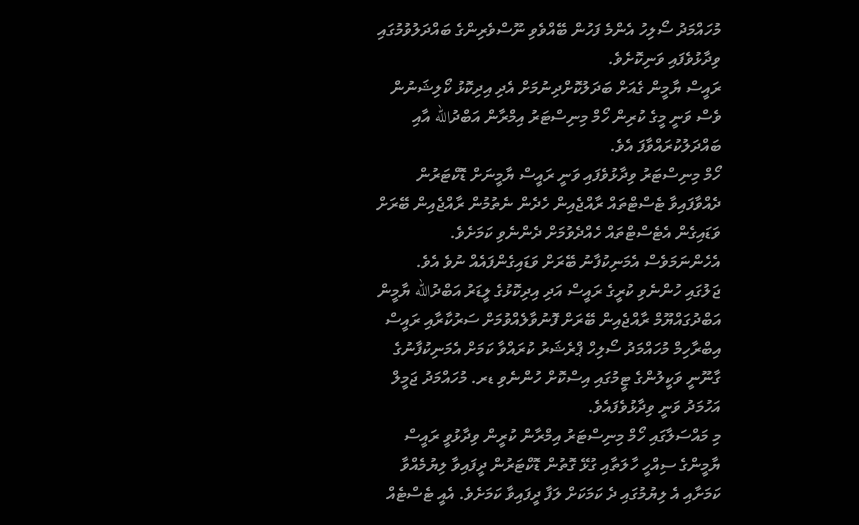މުހައްމަދު ސޯލިހު އެންމެ ފަހުން ބޭއްވެވި ނޫސްވެރިންގެ ބައްދަލުވުމުގައި ވިދާޅުވެފައި ވަނިކޮށެވެ.
ރައީސް ޔާމީން ގެއަށް ބަދަލުކޮށްދިނުމަށް އެދި އިދިކޮޅު ކޯލިޝަނުން ވެސް ވަނީ މީގެ ކުރިން ހޯމް މިނިސްޓަރު އިމްރާން އަބްދުالله އާއި ބައްދަލުކުރައްވާފަ އެވެ.
ހޯމް މިނިސްޓަރު ވިދާޅުވެފައި ވަނީ ރައީސް ޔާމީނަށް ޑޮކްޓަރުން ދެއްވާފައިވާ ޓެސްޓްތައް ރާއްޖެއިން ހެދެން ނެތުމުން ރާއްޖެއިން ބޭރަށް ވަޑައިގެން އެޓެސްޓްތައް ހެއްދެވުމަށް ދެންނެވި ކަމަށެވެ. އެހެންނަމަވެސް އެމަނިކުފާނު ބޭރަށް ވަޑައިގެންފައެއް ނުވެ އެވެ.
ޖަލުގައި ހުންނެވި ކުރީގެ ރައީސް އަދި އިދިކޮޅުގެ ލީޑަރު އަބްދުالله ޔާމީން އަބްދުގައްޔޫމް ރާއްޖެއިން ބޭރަށް ފޮނުވާލެއްވުމަށް ސަރުކާރާއި ރައީސް އިބްރާހިމް މުހައްމަދު ސޯލިހް ޕްރެޝަރު ކުރައްވާ ކަމަށް އެމަނިކުފާނުގެ ގާނޫނީ ވަކީލުންގެ ޓީމުގައި އިސްކޮށް ހުންނެވި ޑރ. މުހައްމަދު ޖަމީލް އަހުމަދު ވަނީ ވިދާޅުވެފައެވެ.
މި މައްސަލާގައި ހޯމް މިނިސްޓަރު އިމްރާން ކުރީން ވިދާޅުވީ ރައީސް ޔާމީންގެ ސިއްހީ ހާލަތާއި ގުޅޭ ގޮތުން ޑޮކްޓަރުން ދީފައިވާ ލިޔުމެއްވާ ކަމަށާއި އެ ލިޔުމުގައި ދެ ކަމަކަށް ލަފާ ދީފައިވާ ކަމަށެވެ. އެއީ ޓެސްޓެއް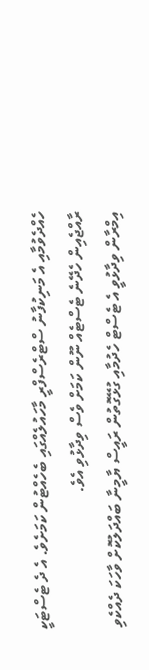ހެއްދެވުމާއި އެ މަނިކުފާނު ސްޓްރެސްފްރީ މާހައުލެއްގައި ބެހެއްޓުން ކަމަށެވެ. އެ ދެ ޓެސްޓަކީ ރާއްޖެއިން ހެދޭނެ ޓެސްޓެއް ނޫން ކަމަށް ވެސް ވިދާޅުވި އެވެ.
އިމްރާން ވިދާޅުވީ އެ ޓެސްޓް ހެދުމާއި ގުޅޭގޮތުން ރައީސް ޔާމީނާ ބައްދަލުކޮށް ވާހަކަ ދެއްކެވި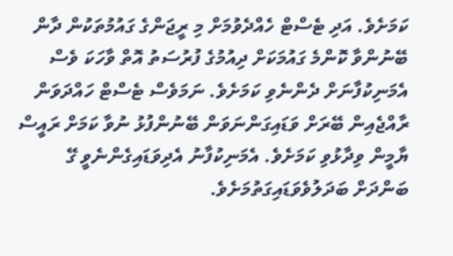ކަމަށެވެ. އަދި ޓެސްޓް ހެއްދެވުމަށް މި ރީޖަންގެ ގައުމުތަކުން ދާން ބޭނުންވާ ކޮންމެ ގައުމަކަށް ދިއުމުގެ ފުރުސަތު އޮތް ވާހަކަ ވެސް އެމަނިކުފާނަށް ދެންނެވި ކަމަށެވެ. ނަމަވެސް ޓެސްޓް ހައްދަވަން ރާއްޖެއިން ބޭރަށް ވަޑައިގަންނަވަން ބޭނުންފުޅު ނުވާ ކަމަށް ރައީސް ޔާމީން ވިދާޅުވި ކަމަށެވެ. އެމަނިކުފާނު އެދިވަޑައިގެންނެވީ ގޭ ބަންދަށް ބަދަލުވެވަޑައިގަތުމަށެވެ.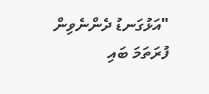"އަޅުގަނޑު ދެންނެވިން ފުރަތަމަ ބައި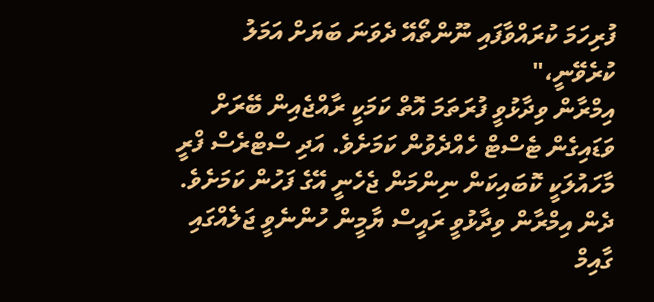ފުރިހަމަ ކުރައްވާފައި ނޫންތޯއޭ ދެވަނަ ބަޔަށް އަމަލު ކުރެވޭނީ،"
އިމްރާން ވިދާޅުވީ ފުރަތަމަ އޮތް ކަމަކީ ރާއްޖެއިން ބޭރަށް ވަޑައިގެން ޓެސްޓް ހެއްދެވުން ކަމަށެވެ. އަދި ސްޓްރެސް ފްރީ މާހައުލަކީ ކޮބައިކަން ނިންމަން ޖެހެނީ އޭގެ ފަހުން ކަމަށެވެ. ދެން އިމްރާން ވިދާޅުވީ ރައީސް ޔާމީން ހުންނެވީ ޖަލެއްގައި ގާއިމް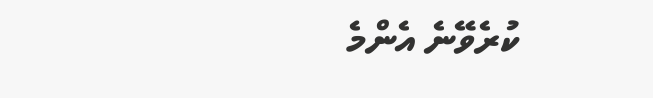ކުރެވޭނެ އެންމެ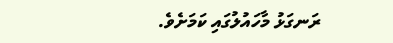ރަނގަޅު މާހައުލުގައި ކަމަށެވެ.